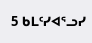5 ᑲᒪᑦᓯᐊᕐᓗᓯ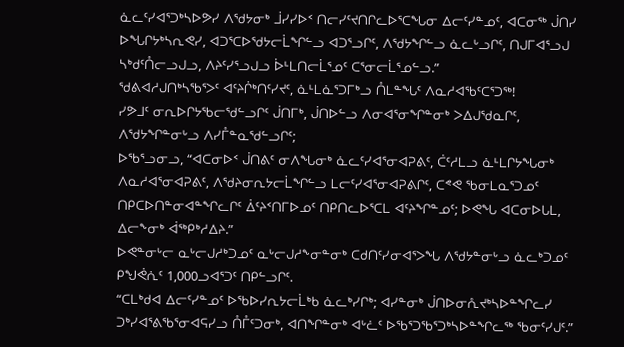ᓈᓚᑦᓯᐊᕐᑐᒃᓴᐅᕗᓯ ᐱᖁᔭᓂᒃ ᒨᓯᓯᐅᑉ ᑎᓕᓯᑦᔪᑎᒋᓚᐅᕐᑕᖓᓂ ᐃᓕᑦᓯᓐᓄᑦ, ᐊᑕᓂᖅ ᒎᑎᓯ ᐅᖓᒋᔭᒃᓴᕆᕙᓯ, ᐊᑐᕐᑕᐅᖁᔭᓕᒫᖏᓪᓗ ᐊᑐᕐᓗᒋᑦ, ᐱᖁᔭᖏᓪᓗ ᓈᓚᒡᓗᒋᑦ, ᑎᒍᒥᐊᕐᓗᒍ ᓴᒃᑯᑦᑍᓕᓗᒍᓗ, ᐱᔨᑦᓯᕐᓗᒍᓗ ᐆᒻᒪᑎᓕᒫᕐᓄᑦ ᑕᕐᓂᓕᒫᕐᓄᓪᓗ.”
ᖁᕕᐊᓱᒍᑎᒃᓴᖃᕐᐳᑦ ᐊᑦᔨᒌᒃᑎᑦᓯᔪᑦ, ᓈᒻᒪᓈᕐᑐᒥᒃᓗ ᑍᒪᓐᖓᑦ ᐱᓇᓱᐊᖃᑦᑕᕐᑐᖅ!
ᓯᕗᒧᑦ ᓂᕆᐅᒋᔭᖃᓕᖁᓪᓗᒋᑦ ᒎᑎᒥᒃ, ᒎᑎᐅᓪᓗ ᐱᓂᐊᕐᓂᖏᓐᓂᒃ ᐳᐃᒍᖁᓇᒋᑦ, ᐱᖁᔭᖏᓐᓂᒡᓗ ᐱᓯᒤᓐᓇᖁᓪᓗᒋᑦ;
ᐅᖃᕐᓗᓂᓗ, “ᐊᑕᓂᐅᑉ ᒎᑎᕕᑦ ᓂᐱᖓᓂᒃ ᓈᓚᑦᓯᐊᕐᓂᐊᕈᕕᑦ, ᑖᑦᓱᒪᓗ ᓈᒻᒪᒋᔭᖓᓂᒃ ᐱᓇᓱᐊᕐᓂᐊᕈᕕᑦ, ᐱᖁᔨᓂᕆᔭᓕᒫᖏᓪᓗ ᒪᓕᑦᓯᐊᕐᓂᐊᕈᕕᒋᑦ, ᑕᕝᕙ ᖃᓂᒪᓇᕐᑐᓄᑦ ᑎᑭᑕᐅᑎᓐᓂᐊᓐᖏᓚᒋᑦ ᐄᑦᔨᑉᑎᒥᐅᓄᑦ ᑎᑭᑎᓚᐅᕐᑕᒪ ᐊᑦᔨᖏᓐᓄᑦ; ᐅᕙᖓ ᐊᑕᓂᐅᒐᒪ, ᐃᓕᖕᓂᒃ ᐋᖅᑭᒃᓱᐃᔨ.”
ᐅᕙᓐᓂᒡᓕ ᓇᒡᓕᒍᓱᒃᑐᓄᑦ ᓇᒡᓕᒍᓱᖕᓂᓐᓂᒃ ᑕᑯᑎᑦᓯᓂᐊᕐᐳᖓ ᐱᖁᔭᓐᓂᒡᓗ ᓈᓚᒃᑐᓄᑦ ᑭᖑᕚᕇᑦ 1,000ᓗᐊᕐᑐᑦ ᑎᑭᓪᓗᒋᑦ.
“ᑕᒪᒃᑯᐊ ᐃᓕᑦᓯᓐᓄᑦ ᐅᖃᐅᓯᕆᔭᓕᒫᒃᑲ ᓈᓚᒃᓯᒋᒃ; ᐊᓯᓐᓂᒃ ᒎᑎᐅᓂᕅᔪᒃᓴᐅᓐᖏᓚᓯ ᑐᒃᓯᐊᕐᕕᖃᕐᓂᐊᕋᓯᓗ ᑍᒤᑦᑐᓂᒃ, ᐊᑎᖏᓐᓂᒃ ᐊᒡᓛᑦ ᐅᖃᕐᑐᖃᕐᑐᒃᓴᐅᓐᖏᓚᖅ ᖃᓂᑦᓯᒍᑦ.”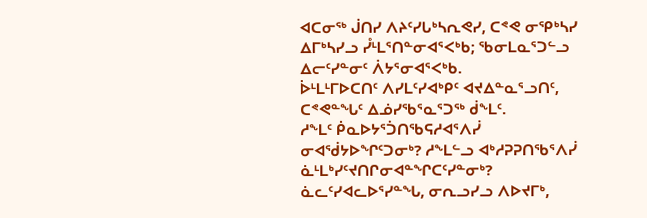ᐊᑕᓂᖅ ᒎᑎᓯ ᐱᔨᑦᓯᒐᒃᓴᕆᕙᓯ, ᑕᕝᕙ ᓂᕿᒃᓴᓯ ᐃᒥᒃᓴᓯᓗ ᓮᒻᒪᕐᑎᓐᓂᐊᕐᐸᒃᑲ; ᖃᓂᒪᓇᕐᑐᓪᓗ ᐃᓕᑦᓯᓐᓂᑦ ᐲᔭᕐᓂᐊᕐᐸᒃᑲ.
ᐆᒻᒪᒻᒥᐅᑕᑎᑦ ᐱᓯᒪᑦᓯᐊᒃᑭᑦ ᐊᔪᐃᓐᓇᕐᓗᑎᑦ, ᑕᕝᕙᓐᖓᑦ ᐃᓅᓯᖃᕐᓇᕐᑐᖅ ᑰᖕᒪᑦ.
ᓱᖕᒪᑦ ᑮᓇᐅᔭᕐᑑᑎᖃᕋᓱᐊᕐᐱᓰ ᓂᐊᖂᔭᐅᖏᑦᑐᓂᒃ? ᓱᖕᒪᓪᓗ ᐊᒃᓱᕈᕈᑎᖃᕐᐱᓰ ᓈᒻᒪᒃᓯᑦᔪᑎᒋᓂᐊᓐᖏᑕᑦᓯᓐᓂᒃ? ᓈᓚᑦᓯᐊᓚᐅᕐᓯᓐᖓ, ᓂᕆᓗᓯᓗ ᐱᐅᔪᒥᒃ,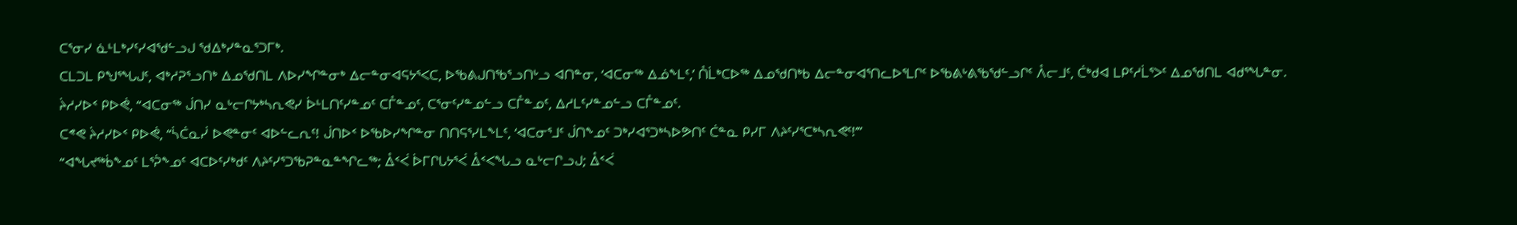ᑕᕐᓂᓯ ᓈᒻᒪᒃᓯᑦᓯᐊᖁᓪᓗᒍ ᖁᐃᒃᓯᓐᓇᕐᑐᒥᒃ.
ᑕᒪᑐᒪ ᑭᖑᕐᖓᒍᑦ, ᐊᒃᓱᕈᕐᓗᑎᒃ ᐃᓄᖁᑎᒪ ᐱᐅᓯᖏᓐᓂᒃ ᐃᓕᓐᓂᐊᕋᔭᕐᐸᑕ, ᐅᖃᕕᒍᑎᖃᕐᓗᑎᒡᓗ ᐊᑎᓐᓂ, ‘ᐊᑕᓂᖅ ᐃᓅᖕᒪᑦ,’ ᑍᒫᒃᑕᐅᖅ ᐃᓄᖁᑎᒃᑲ ᐃᓕᓐᓂᐊᕐᑎᓚᐅᕐᒪᒋᑦ ᐅᖃᕕᒡᕕᖃᖁᓪᓗᒋᑦ ᐰᓕᒧᑦ, ᑖᒃᑯᐊ ᒪᑭᑦᓱᒫᕐᐳᑦ ᐃᓄᖁᑎᒪ ᐊᑯᕐᖓᓐᓂ.
ᔩᓱᓯᐅᑉ ᑭᐅᕚ, “ᐊᑕᓂᖅ ᒎᑎᓯ ᓇᒡᓕᒋᔭᒃᓴᕆᕙᓯ ᐆᒻᒪᑎᑦᓯᓐᓄᑦ ᑕᒤᓐᓄᑦ, ᑕᕐᓂᑦᓯᓐᓄᓪᓗ ᑕᒤᓐᓄᑦ, ᐃᓱᒪᑦᓯᓐᓄᓪᓗ ᑕᒤᓐᓄᑦ.
ᑕᕝᕙ ᔩᓱᓯᐅᑉ ᑭᐅᕚ, “ᓵᑖᓇᓰ ᐅᕙᓐᓂᑦ ᐊᐅᓪᓚᕆᑦ! ᒎᑎᐅᑉ ᐅᖃᐅᓯᖏᓐᓂ ᑎᑎᕋᕐᓯᒪᖕᒪᑦ, ‘ᐊᑕᓂᕐᒧᑦ ᒎᑎᖕᓄᑦ ᑐᒃᓯᐊᕐᑐᒃᓴᐅᕗᑎᑦ ᑖᓐᓇ ᑭᓯᒥ ᐱᔨᑦᓯᕐᑕᒃᓴᕆᕙᑦ!’”
“ᐊᖓᔪᖅᑳᖕᓄᑦ ᒪᕐᕉᖕᓄᑦ ᐊᑕᐅᑦᓯᒃᑯᑦ ᐱᔨᑦᓯᕐᑐᖃᕈᓐᓇᓐᖏᓚᖅ; ᐂᑉᐹ ᐆᒥᒋᒐᔭᕐᐹ ᐂᑉᐸᖓᓗ ᓇᒡᓕᒋᓗᒍ; ᐂᑉᐹ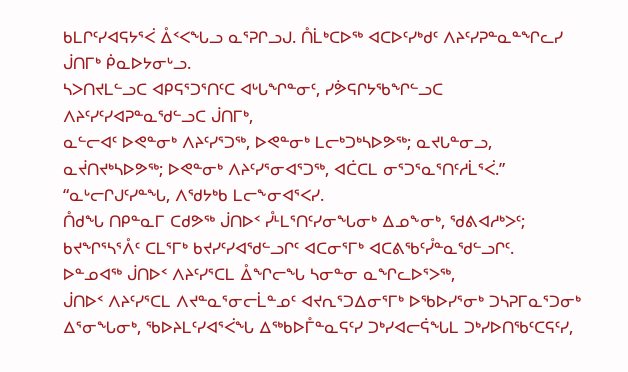ᑲᒪᒋᑦᓯᐊᕋᔭᕐᐹ ᐂᑉᐸᖓᓗ ᓇᕐᕈᒋᓗᒍ. ᑍᒫᒃᑕᐅᖅ ᐊᑕᐅᑦᓯᒃᑯᑦ ᐱᔨᑦᓯᕈᓐᓇᓐᖏᓚᓯ ᒎᑎᒥᒃ ᑮᓇᐅᔭᓂᒡᓗ.
ᓴᐳᑎᔪᒪᓪᓗᑕ ᐊᑭᕋᕐᑐᕐᑎᑦᑕ ᐊᒡᒐᖏᓐᓂᑦ, ᓯᕘᕋᒋᔭᖃᖏᓪᓗᑕ ᐱᔨᑦᓯᑦᓯᐊᕈᓐᓇᖁᓪᓗᑕ ᒎᑎᒥᒃ,
ᓇᓪᓕᐊᑦ ᐅᕙᓐᓂᒃ ᐱᔨᑦᓯᕐᑐᖅ, ᐅᕙᓐᓂᒃ ᒪᓕᒃᑐᒃᓴᐅᕗᖅ; ᓇᔪᒐᓐᓂᓗ, ᓇᔫᑎᔪᒃᓴᐅᕗᖅ; ᐅᕙᓐᓂᒃ ᐱᔨᑦᓯᕐᓂᐊᕐᑐᖅ, ᐊᑖᑕᒪ ᓂᕐᑐᕐᓇᕐᑎᑦᓱᒫᕐᐹ.”
“ᓇᒡᓕᒋᒍᑦᓯᓐᖓ, ᐱᖁᔭᒃᑲ ᒪᓕᖕᓂᐊᕐᐸᓯ.
ᑍᑯᖓ ᑎᑭᓐᓇᒥ ᑕᑯᕗᖅ ᒎᑎᐅᑉ ᓮᒻᒪᕐᑎᑦᓯᓂᖓᓂᒃ ᐃᓄᖕᓂᒃ, ᖁᕕᐊᓱᒃᐳᑦ; ᑲᔪᖏᕐᓴᕐᐰᑦ ᑕᒪᕐᒥᒃ ᑲᔪᓯᑦᓯᐊᖁᓪᓗᒋᑦ ᐊᑕᓂᕐᒥᒃ ᐊᑕᕕᖃᑦᓮᓐᓇᖁᓪᓗᒋᑦ.
ᐅᓐᓄᐊᖅ ᒎᑎᐅᑉ ᐱᔨᑦᓯᕐᑕᒪ ᐂᖏᓕᖓ ᓴᓂᓐᓂ ᓇᖏᓚᐅᕐᐳᖅ,
ᒎᑎᐅᑉ ᐱᔨᑦᓯᕐᑕᒪ ᐱᔪᓐᓇᕐᓂᓕᒫᓐᓄᑦ ᐊᔪᕆᕐᑐᐃᓂᕐᒥᒃ ᐅᖃᐅᓯᕐᓂᒃ ᑐᓴᕈᒥᓇᕐᑐᓂᒃ ᐃᕐᓂᖓᓂᒃ, ᖃᐅᔨᒪᑦᓯᐊᕐᐹᖓ ᐃᖅᑲᐅᒤᓐᓇᕋᑦᓯ ᑐᒃᓯᐊᓕᕌᖓᒪ ᑐᒃᓯᐅᑎᖃᑦᑕᕋᑦᓯ,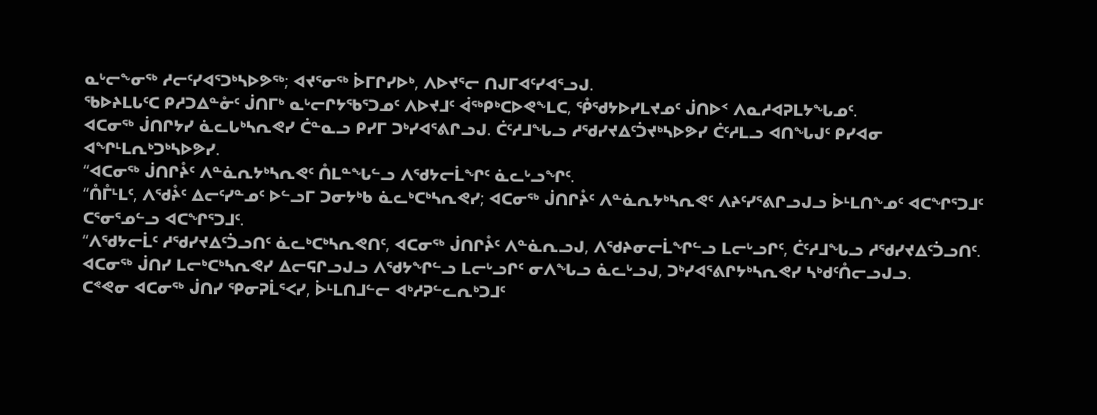ᓇᒡᓕᖕᓂᖅ ᓱᓕᑦᓯᐊᕐᑐᒃᓴᐅᕗᖅ; ᐊᔪᕐᓂᖅ ᐆᒥᒋᓯᐅᒃ, ᐱᐅᔪᕐᓕ ᑎᒍᒥᐊᑦᓯᐊᕐᓗᒍ.
ᖃᐅᔨᒪᒐᑦᑕ ᑭᓱᑐᐃᓐᓁᑦ ᒎᑎᒥᒃ ᓇᒡᓕᒋᔭᖃᕐᑐᓄᑦ ᐱᐅᔪᒧᑦ ᐋᖅᑭᒃᑕᐅᕙᖕᒪᑕ, ᕾᖁᔭᐅᓯᒪᔪᓄᑦ ᒎᑎᐅᑉ ᐱᓇᓱᐊᕈᒪᔭᖓᓄᑦ.
ᐊᑕᓂᖅ ᒎᑎᒋᔭᓯ ᓈᓚᒐᒃᓴᕆᕙᓯ ᑖᓐᓇᓗ ᑭᓯᒥ ᑐᒃᓯᐊᕐᕕᒋᓗᒍ. ᑖᑦᓱᒧᖓᓗ ᓱᖁᓯᔪᐃᑦᑑᔪᒃᓴᐅᕗᓯ ᑖᑦᓱᒪᓗ ᐊᑎᖓᒍᑦ ᑭᓯᐊᓂ ᐊᖏᒻᒪᕆᒃᑐᒃᓴᐅᕗᓯ.
“ᐊᑕᓂᖅ ᒎᑎᒋᔧᑦ ᐱᓐᓈᕆᔭᒃᓴᕆᕙᑦ ᑍᒪᓐᖓᓪᓗ ᐱᖁᔭᓕᒫᖏᑦ ᓈᓚᒡᓗᖏᑦ.
“ᑍᒤᒻᒪᑦ, ᐱᖁᔧᑦ ᐃᓕᑦᓯᓐᓄᑦ ᐅᓪᓗᒥ ᑐᓂᔭᒃᑲ ᓈᓚᒃᑕᒃᓴᕆᕙᓯ; ᐊᑕᓂᖅ ᒎᑎᒋᔧᑦ ᐱᓐᓈᕆᔭᒃᓴᕆᕙᑦ ᐱᔨᑦᓯᕐᕕᒋᓗᒍᓗ ᐆᒻᒪᑎᖕᓄᑦ ᐊᑕᖏᕐᑐᒧᑦ ᑕᕐᓂᕐᓄᓪᓗ ᐊᑕᖏᕐᑐᒧᑦ.
“ᐱᖁᔭᓕᒫᑦ ᓱᖁᓯᔪᐃᑦᑑᓗᑎᑦ ᓈᓚᒃᑕᒃᓴᕆᕙᑎᑦ, ᐊᑕᓂᖅ ᒎᑎᒋᔧᑦ ᐱᓐᓈᕆᓗᒍ, ᐱᖁᔨᓂᓕᒫᖏᓪᓗ ᒪᓕᒡᓗᒋᑦ, ᑖᑦᓱᒧᖓᓗ ᓱᖁᓯᔪᐃᑦᑑᓗᑎᑦ.
ᐊᑕᓂᖅ ᒎᑎᓯ ᒪᓕᒃᑕᒃᓴᕆᕙᓯ ᐃᓕᕋᒋᓗᒍᓗ ᐱᖁᔭᖏᓪᓗ ᒪᓕᒡᓗᒋᑦ ᓂᐱᖓᓗ ᓈᓚᒡᓗᒍ, ᑐᒃᓯᐊᕐᕕᒋᔭᒃᓴᕆᕙᓯ ᓴᒃᑯᑦᑍᓕᓗᒍᓗ.
ᑕᕝᕙᓂ ᐊᑕᓂᖅ ᒎᑎᓯ ᕿᓂᕈᒫᕐᐸᓯ, ᐆᒻᒪᑎᒧᓪᓕ ᐊᒃᓱᕈᓪᓚᕆᒃᑐᒧᑦ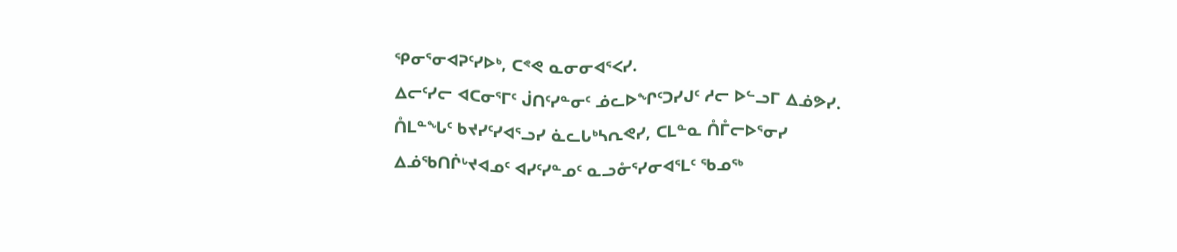ᕿᓂᕐᓂᐊᕈᑦᓯᐅᒃ, ᑕᕝᕙ ᓇᓂᓂᐊᕐᐸᓯ.
ᐃᓕᑦᓯᓕ ᐊᑕᓂᕐᒥᑦ ᒎᑎᑦᓯᓐᓂᑦ ᓅᓚᐅᖏᑦᑐᓯᒍᑦ ᓱᓕ ᐅᓪᓗᒥ ᐃᓅᕗᓯ.
ᑍᒪᓐᖓᑦ ᑲᔪᓯᑦᓯᐊᕐᓗᓯ ᓈᓚᒐᒃᓴᕆᕙᓯ, ᑕᒪᓐᓇ ᑍᒤᓕᐅᕐᓂᓯ ᐃᓅᖃᑎᒌᒡᔪᐊᓄᑦ ᐊᓯᑦᓯᓐᓄᑦ ᓇᓗᓁᕐᓯᓂᐊᕐᒪᑦ ᖃᓄᖅ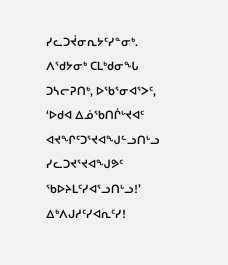ᓯᓚᑐᔫᓂᕆᔭᑦᓯᓐᓂᒃ. ᐱᖁᔭᓂᒃ ᑕᒪᒃᑯᓂᖓ ᑐᓴᓕᕈᑎᒃ, ᐅᖃᕐᓂᐊᕐᐳᑦ, ‘ᐅᑯᐊ ᐃᓅᖃᑎᒌᒡᔪᐊᑦ ᐊᔪᖏᑦᑐᕐᔪᐊᖑᓪᓗᑎᒡᓗ ᓯᓚᑐᔪᕐᔪᐊᖑᕗᑦ ᖃᐅᔨᒪᑦᓯᐊᕐᓗᑎᒡᓗ!’
ᐃᒃᐱᒍᓱᑦᓯᐊᕆᑦᓯ!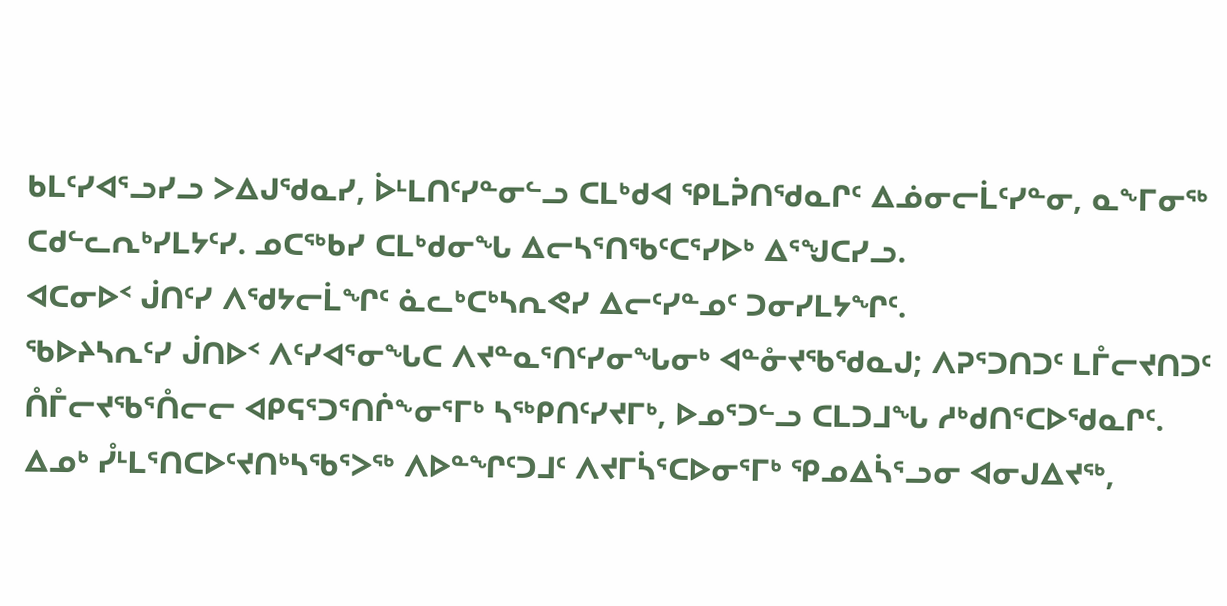ᑲᒪᑦᓯᐊᕐᓗᓯᓗ ᐳᐃᒍᖁᓇᓯ, ᐆᒻᒪᑎᑦᓯᓐᓂᓪᓗ ᑕᒪᒃᑯᐊ ᕿᒪᕉᑎᖁᓇᒋᑦ ᐃᓅᓂᓕᒫᑦᓯᓐᓂ, ᓇᖕᒥᓂᖅ ᑕᑯᓪᓚᕆᒃᓯᒪᔭᑦᓯ. ᓄᑕᖅᑲᓯ ᑕᒪᒃᑯᓂᖓ ᐃᓕᓴᕐᑎᖃᑦᑕᕐᓯᐅᒃ ᐃᕐᖑᑕᓯᓗ.
ᐊᑕᓂᐅᑉ ᒎᑎᑦᓯ ᐱᖁᔭᓕᒫᖏᑦ ᓈᓚᒃᑕᒃᓴᕆᕙᓯ ᐃᓕᑦᓯᓐᓄᑦ ᑐᓂᓯᒪᔭᖏᑦ.
ᖃᐅᔨᓴᕆᑦᓯ ᒎᑎᐅᑉ ᐱᑦᓯᐊᕐᓂᖓᑕ ᐱᔪᓐᓇᕐᑎᑦᓯᓂᖓᓂᒃ ᐊᓐᓁᔪᖃᖁᓇᒍ; ᐱᕈᕐᑐᑎᑐᑦ ᒪᒤᓕᔪᑎᑐᑦ ᑍᒤᓕᔪᖃᕐᑍᓕᓕ ᐊᑭᕋᕐᑐᕐᑎᒌᖕᓂᕐᒥᒃ ᓴᖅᑭᑎᑦᓯᔪᒥᒃ, ᐅᓄᕐᑐᓪᓗ ᑕᒪᑐᒧᖓ ᓱᒃᑯᑎᕐᑕᐅᖁᓇᒋᑦ.
ᐃᓄᒃ ᓮᒻᒪᕐᑎᑕᐅᑦᔪᑎᒃᓴᖃᕐᐳᖅ ᐱᐅᓐᖏᑦᑐᒧᑦ ᐱᔪᒥᓵᕐᑕᐅᓂᕐᒥᒃ ᕿᓄᐃᓵᕐᓗᓂ ᐊᓂᒍᐃᔪᖅ,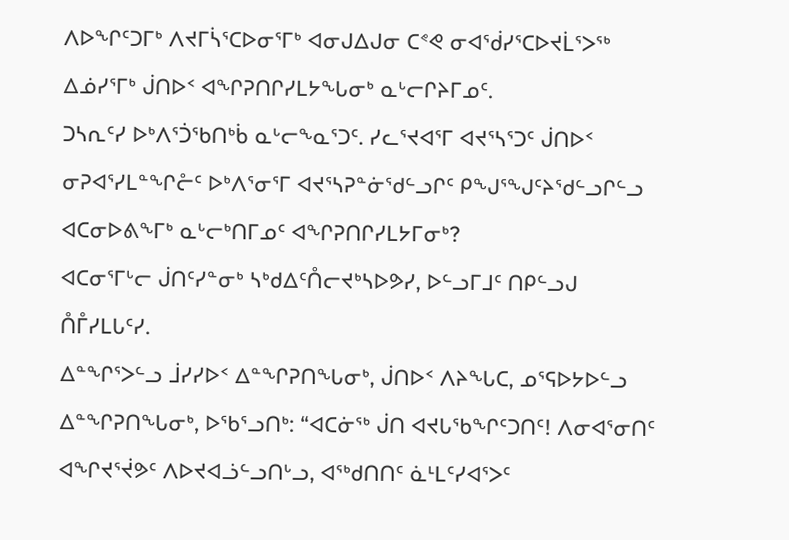ᐱᐅᖏᑦᑐᒥᒃ ᐱᔪᒥᓵᕐᑕᐅᓂᕐᒥᒃ ᐊᓂᒍᐃᒍᓂ ᑕᕝᕙ ᓂᐊᖂᓯᕐᑕᐅᔪᒫᕐᐳᖅ ᐃᓅᓯᕐᒥᒃ ᒎᑎᐅᑉ ᐊᖏᕈᑎᒋᓯᒪᔭᖓᓂᒃ ᓇᒡᓕᒋᔨᒥᓄᑦ.
ᑐᓴᕆᑦᓯ ᐅᒃᐱᕐᑑᖃᑎᒃᑳ ᓇᒡᓕᖕᓇᕐᑐᑦ. ᓯᓚᕐᔪᐊᕐᒥ ᐊᔪᕐᓴᕐᑐᑦ ᒎᑎᐅᑉ ᓂᕈᐊᕐᓯᒪᓐᖏᓔᑦ ᐅᒃᐱᕐᓂᕐᒥ ᐊᔪᕐᓴᕈᓐᓃᖁᓪᓗᒋᑦ ᑭᖑᕐᖑᑦᔨᖁᓪᓗᒋᓪᓗ ᐊᑕᓂᐅᕕᖕᒥᒃ ᓇᒡᓕᒃᑎᒥᓄᑦ ᐊᖏᕈᑎᒋᓯᒪᔭᒥᓂᒃ?
ᐊᑕᓂᕐᒥᒡᓕ ᒎᑎᑦᓯᓐᓂᒃ ᓴᒃᑯᐃᑦᑍᓕᔪᒃᓴᐅᕗᓯ, ᐅᓪᓗᒥᒧᑦ ᑎᑭᓪᓗᒍ ᑍᒤᓯᒪᒐᑦᓯ.
ᐃᓐᖏᕐᐳᓪᓗ ᒨᓯᓯᐅᑉ ᐃᓐᖏᕈᑎᖓᓂᒃ, ᒎᑎᐅᑉ ᐱᔨᖓᑕ, ᓄᕐᕋᐅᔭᐅᓪᓗ ᐃᓐᖏᕈᑎᖓᓂᒃ, ᐅᖃᕐᓗᑎᒃ: “ᐊᑕᓃᖅ ᒎᑎ ᐊᔪᒐᖃᖏᑦᑐᑎᑦ! ᐱᓂᐊᕐᓂᑎᑦ ᐊᖏᔪᕐᔫᕗᑦ ᐱᐅᔪᐊᓘᓪᓗᑎᒡᓗ, ᐊᖅᑯᑎᑎᑦ ᓈᒻᒪᑦᓯᐊᕐᐳᑦ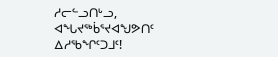ᓱᓕᓪᓗᑎᒡᓗ, ᐊᖓᔪᖅᑳᕐᔪᐊᖑᕗᑎᑦ ᐃᓱᖃᖏᑦᑐᒧᑦ!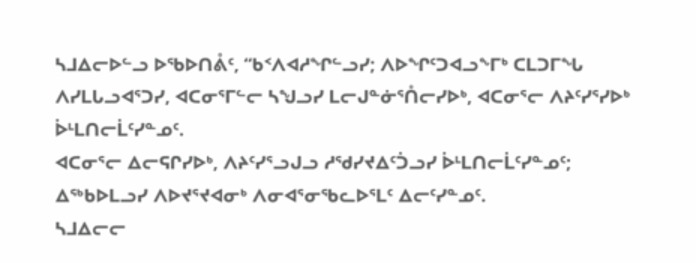ᓴᒧᐃᓕᐅᓪᓗ ᐅᖃᐅᑎᕔᑦ, “ᑲᑉᐱᐊᓱᖏᓪᓗᓯ; ᐱᐅᖏᑦᑐᐊᓗᖕᒥᒃ ᑕᒪᑐᒥᖓ ᐱᓯᒪᒐᓗᐊᕐᑐᓯ, ᐊᑕᓂᕐᒥᓪᓕ ᓴᖑᓗᓯ ᒪᓕᒍᓐᓃᕐᑍᓕᓯᐅᒃ, ᐊᑕᓂᕐᓕ ᐱᔨᑦᓯᕐᓯᐅᒃ ᐆᒻᒪᑎᓕᒫᑦᓯᓐᓄᑦ.
ᐊᑕᓂᕐᓕ ᐃᓕᕋᒋᓯᐅᒃ, ᐱᔨᑦᓯᕐᓗᒍᓗ ᓱᖁᓯᔪᐃᑦᑑᓗᓯ ᐆᒻᒪᑎᓕᒫᑦᓯᓐᓄᑦ; ᐃᖅᑲᐅᒪᓗᓯ ᐱᐅᔪᕐᔪᐊᓂᒃ ᐱᓂᐊᕐᓂᖃᓚᐅᕐᒪᑦ ᐃᓕᑦᓯᓐᓄᑦ.
ᓴᒧᐃᓕᓕ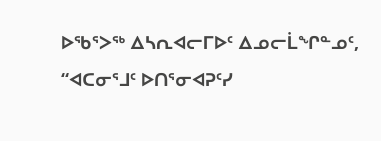ᐅᖃᕐᐳᖅ ᐃᓴᕆᐊᓕᒥᐅᑦ ᐃᓄᓕᒫᖏᓐᓄᑦ, “ᐊᑕᓂᕐᒧᑦ ᐅᑎᕐᓂᐊᕈᑦᓯ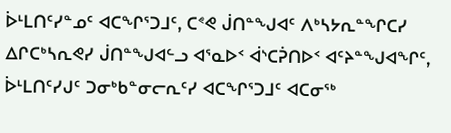ᐆᒻᒪᑎᑦᓯᓐᓄᑦ ᐊᑕᖏᕐᑐᒧᑦ, ᑕᕝᕙ ᒎᑎᓐᖑᐊᑦ ᐱᒃᓴᔭᕆᓐᖏᑕᓯ ᐃᒋᑕᒃᓴᕆᕙᓯ ᒎᑎᓐᖑᐊᓪᓗ ᐊᕐᓇᐅᑉ ᐋᔅᑕᕉᑎᐅᑉ ᐊᑦᔨᓐᖑᐊᖏᑦ, ᐆᒻᒪᑎᑦᓯᒍᑦ ᑐᓂᒃᑲᓐᓂᓕᕆᑦᓯ ᐊᑕᖏᕐᑐᒧᑦ ᐊᑕᓂᖅ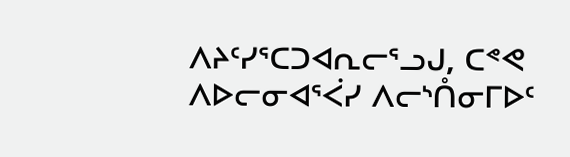ᐱᔨᑦᓯᕐᑕᑐᐊᕆᓕᕐᓗᒍ, ᑕᕝᕙ ᐱᐅᓕᓂᐊᕐᐹᓯ ᐱᓕᔅᑍᓂᒥᐅᑦ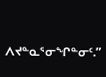ᐱᔪᓐᓇᕐᓂᖏᓐᓂᑦ.”